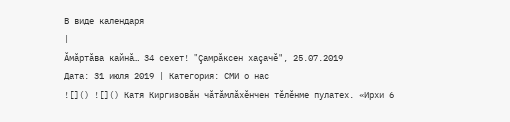В виде календаря
|
Ăмăртăва кайнă… 34 сехет! "Çамрăксен хаçачĕ", 25.07.2019
Дата: 31 июля 2019 | Категория: СМИ о нас
![]() ![]() Катя Киргизовăн чăтăмлăхĕнчен тĕлĕнме пулатех. «Ирхи 6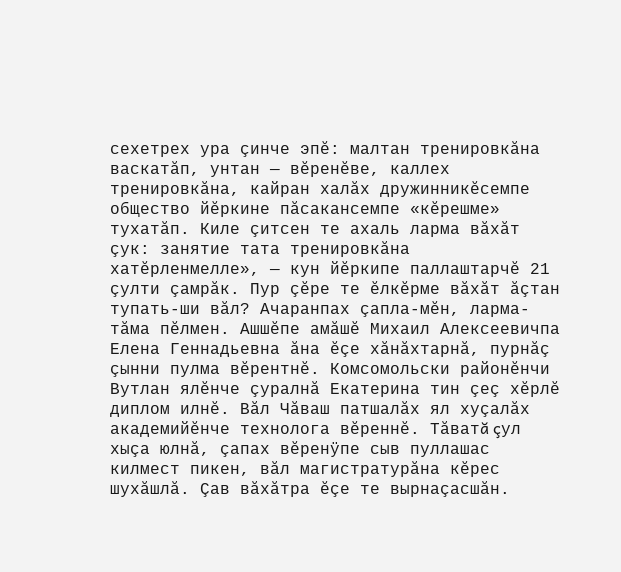сехетрех ура çинче эпĕ: малтан тренировкăна васкатăп, унтан — вĕренĕве, каллех тренировкăна, кайран халăх дружинникĕсемпе общество йĕркине пăсакансемпе «кĕрешме» тухатăп. Киле çитсен те ахаль ларма вăхăт çук: занятие тата тренировкăна хатĕрленмелле», — кун йĕркипе паллаштарчĕ 21 çулти çамрăк. Пур çĕре те ĕлкĕрме вăхăт ăçтан тупать-ши вăл? Ачаранпах çапла-мĕн, ларма-тăма пĕлмен. Ашшĕпе амăшĕ Михаил Алексеевичпа Елена Геннадьевна ăна ĕçе хăнăхтарнă, пурнăç çынни пулма вĕрентнĕ. Комсомольски районĕнчи Вутлан ялĕнче çуралнă Екатерина тин çеç хĕрлĕ диплом илнĕ. Вăл Чăваш патшалăх ял хуçалăх академийĕнче технолога вĕреннĕ. Тăватă çул хыçа юлнă, çапах вĕренÿпе сыв пуллашас килмест пикен, вăл магистратурăна кĕрес шухăшлă. Çав вăхăтра ĕçе те вырнаçасшăн.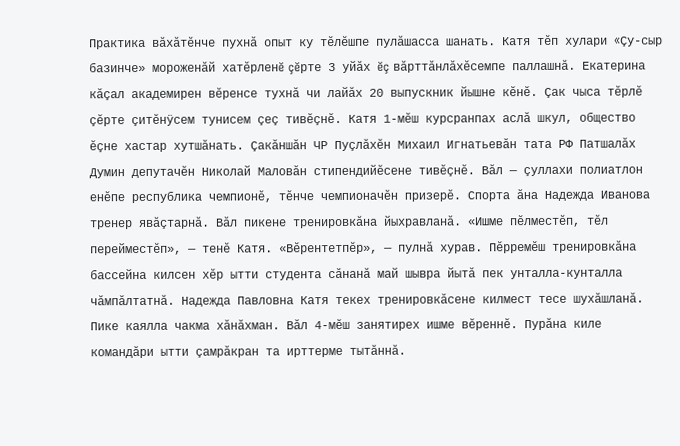Практика вăхăтĕнче пухнă опыт ку тĕлĕшпе пулăшасса шанать. Катя тĕп хулари «Çу-сыр базинче» мороженăй хатĕрленĕ çĕрте 3 уйăх ĕç вăрттăнлăхĕсемпе паллашнă. Екатерина кăçал академирен вĕренсе тухнă чи лайăх 20 выпускник йышне кĕнĕ. Çак чыса тĕрлĕ çĕрте çитĕнÿсем тунисем çеç тивĕçнĕ. Катя 1-мĕш курсранпах аслă шкул, общество ĕçне хастар хутшăнать. Çакăншăн ЧР Пуçлăхĕн Михаил Игнатьевăн тата РФ Патшалăх Думин депутачĕн Николай Маловăн стипендийĕсене тивĕçнĕ. Вăл — çуллахи полиатлон енĕпе республика чемпионĕ, тĕнче чемпионачĕн призерĕ. Спорта ăна Надежда Иванова тренер явăçтарнă. Вăл пикене тренировкăна йыхравланă. «Ишме пĕлместĕп, тĕл перейместĕп», — тенĕ Катя. «Вĕрентетпĕр», — пулнă хурав. Пĕрремĕш тренировкăна бассейна килсен хĕр ытти студента сăнанă май шывра йытă пек унталла-кунталла чăмпăлтатнă. Надежда Павловна Катя текех тренировкăсене килмест тесе шухăшланă. Пике каялла чакма хăнăхман. Вăл 4-мĕш занятирех ишме вĕреннĕ. Пурăна киле командăри ытти çамрăкран та ирттерме тытăннă.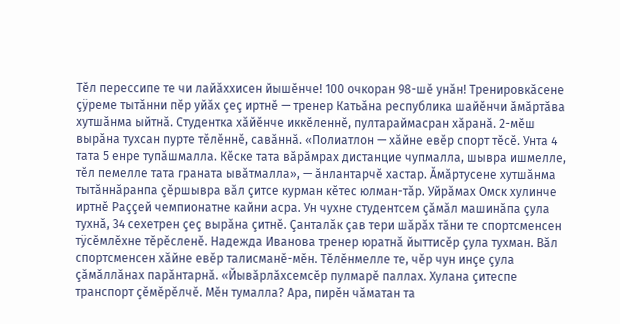Тĕл перессипе те чи лайăххисен йышĕнче! 100 очкоран 98-шĕ унăн! Тренировкăсене çÿреме тытăнни пĕр уйăх çеç иртнĕ — тренер Катьăна республика шайĕнчи ăмăртăва хутшăнма ыйтнă. Студентка хăйĕнче иккĕленнĕ, пултараймасран хăранă. 2-мĕш вырăна тухсан пурте тĕлĕннĕ, савăннă. «Полиатлон — хăйне евĕр спорт тĕсĕ. Унта 4 тата 5 енре тупăшмалла. Кĕске тата вăрăмрах дистанцие чупмалла, шывра ишмелле, тĕл пемелле тата граната ывăтмалла», — ăнлантарчĕ хастар. Ăмăртусене хутшăнма тытăннăранпа çĕршывра вăл çитсе курман кĕтес юлман-тăр. Уйрăмах Омск хулинче иртнĕ Раççей чемпионатне кайни асра. Ун чухне студентсем çăмăл машинăпа çула тухнă, 34 сехетрен çеç вырăна çитнĕ. Çанталăк çав тери шăрăх тăни те спортсменсен тÿсĕмлĕхне тĕрĕсленĕ. Надежда Иванова тренер юратнă йыттисĕр çула тухман. Вăл спортсменсен хăйне евĕр талисманĕ-мĕн. Тĕлĕнмелле те, чĕр чун инçе çула çăмăллăнах парăнтарнă. «Йывăрлăхсемсĕр пулмарĕ паллах. Хулана çитеспе транспорт çĕмĕрĕлчĕ. Мĕн тумалла? Ара, пирĕн чăматан та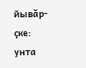йывăр-çке: унта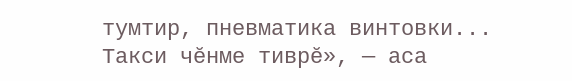тумтир, пневматика винтовки... Такси чĕнме тиврĕ», — аса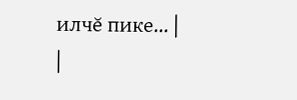илчĕ пике... |
|